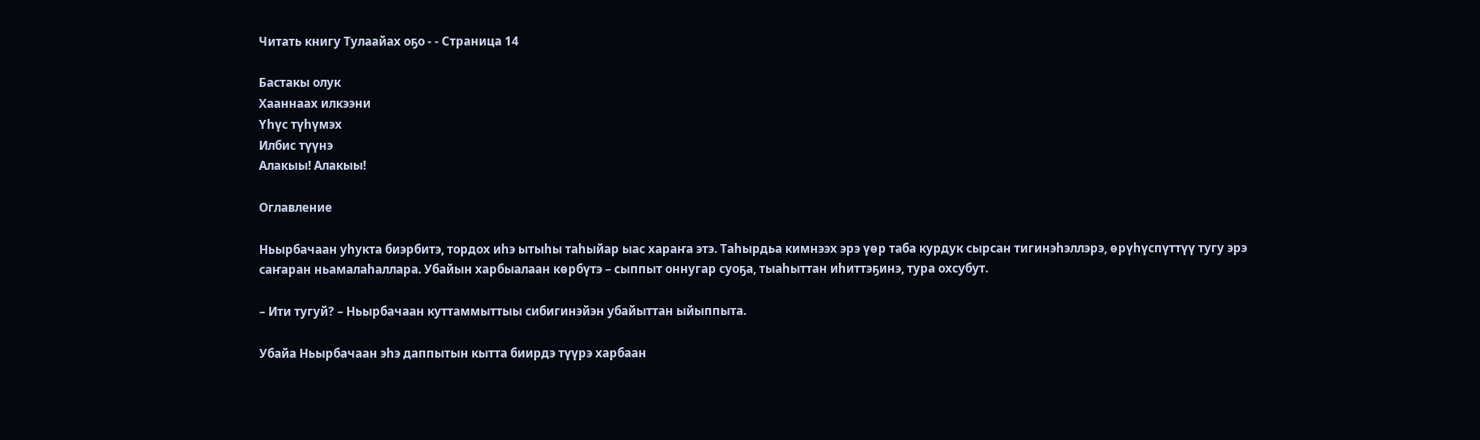Читать книгу Тулаайах оҕо - - Страница 14

Бастакы олук
Хааннаах илкээни
Үһүс түһүмэх
Илбис түүнэ
Алакыы! Алакыы!

Оглавление

Ньырбачаан уһукта биэрбитэ, тордох иһэ ытыһы таһыйар ыас хараҥа этэ. Таһырдьа кимнээх эрэ үөр таба курдук сырсан тигинэһэллэрэ, өрүһүспүттүү тугу эрэ саҥаран ньамалаһаллара. Убайын харбыалаан көрбүтэ – сыппыт оннугар суоҕа, тыаһыттан иһиттэҕинэ, тура охсубут.

– Ити тугуй? – Ньырбачаан куттаммыттыы сибигинэйэн убайыттан ыйыппыта.

Убайа Ньырбачаан эһэ даппытын кытта биирдэ түүрэ харбаан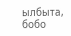ылбыта, бобо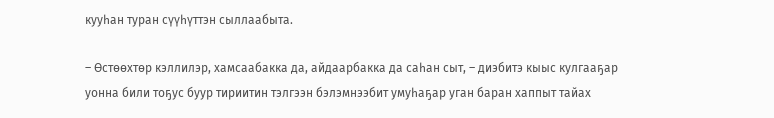кууһан туран сүүһүттэн сыллаабыта.

– Өстөөхтөр кэллилэр, хамсаабакка да, айдаарбакка да саһан сыт, – диэбитэ кыыс кулгааҕар уонна били тоҕус буур тириитин тэлгээн бэлэмнээбит умуһаҕар уган баран хаппыт тайах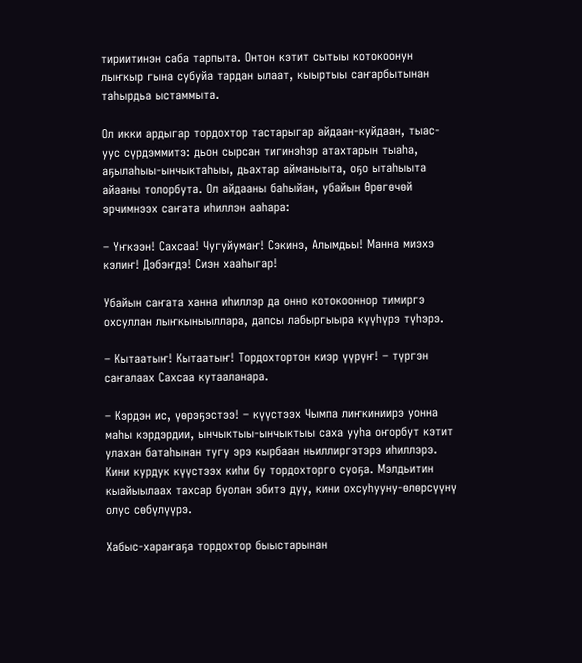тириитинэн саба тарпыта. Онтон кэтит сытыы котокоонун лыҥкыр гына субуйа тардан ылаат, кыыртыы саҥарбытынан таһырдьа ыстаммыта.

Ол икки ардыгар тордохтор тастарыгар айдаан-куйдаан, тыас-уус сүрдэммитэ: дьон сырсан тигинэһэр атахтарын тыаһа, аҕылаһыы-ынчыктаһыы, дьахтар айманыыта, оҕо ытаһыыта айааны толорбута. Ол айдааны баһыйан, убайын Өрөгөчөй эрчимнээх саҥата иһиллэн ааһара:

– Үҥкээн! Сахсаа! Чугуйумаҥ! Сэкинэ, Алымдьы! Манна миэхэ кэлиҥ! Дэбэҥдэ! Сиэн хааһыгар!

Убайын саҥата ханна иһиллэр да онно котокооннор тимиргэ охсуллан лыҥкыныыллара, дапсы лабыргыыра күүһүрэ түһэрэ.

– Кытаатыҥ! Кытаатыҥ! Тордохтортон киэр үүрүҥ! – түргэн саҥалаах Сахсаа кутааланара.

– Кэрдэн ис, үөрэҕэстээ! – күүстээх Чымпа лиҥкиниирэ уонна маһы кэрдэрдии, ынчыктыы-ынчыктыы саха ууһа оҥорбут кэтит улахан батаһынан тугу эрэ кырбаан ньиллиргэтэрэ иһиллэрэ. Кини курдук күүстээх киһи бу тордохторго суоҕа. Мэлдьитин кыайыылаах тахсар буолан эбитэ дуу, кини охсуһууну-өлөрсүүнү олус сөбүлүүрэ.

Хабыс-хараҥаҕа тордохтор быыстарынан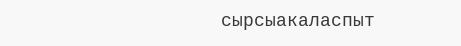сырсыакаласпыт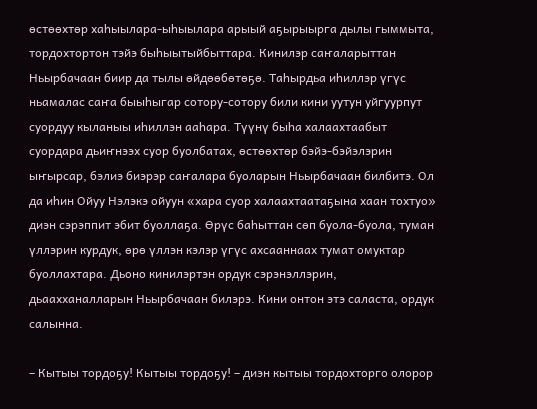өстөөхтөр хаһыылара-ыһыылара арыый аҕырыырга дылы гыммыта, тордохтортон тэйэ быһыытыйбыттара. Кинилэр саҥаларыттан Ньырбачаан биир да тылы өйдөөбөтөҕө. Таһырдьа иһиллэр үгүс ньамалас саҥа быыһыгар сотору-сотору били кини уутун уйгуурпут суордуу кыланыы иһиллэн ааһара. Түүнү быһа халаахтаабыт суордара дьиҥнээх суор буолбатах, өстөөхтөр бэйэ-бэйэлэрин ыҥырсар, бэлиэ биэрэр саҥалара буоларын Ньырбачаан билбитэ. Ол да иһин Ойуу Нэлэкэ ойуун «хара суор халаахтаатаҕына хаан тохтуо» диэн сэрэппит эбит буоллаҕа. Өрүс баһыттан сөп буола-буола, туман үллэрин курдук, өрө үллэн кэлэр үгүс ахсааннаах тумат омуктар буоллахтара. Дьоно кинилэртэн ордук сэрэнэллэрин, дьаахханалларын Ньырбачаан билэрэ. Кини онтон этэ саласта, ордук салынна.

– Кытыы тордоҕу! Кытыы тордоҕу! – диэн кытыы тордохторго олорор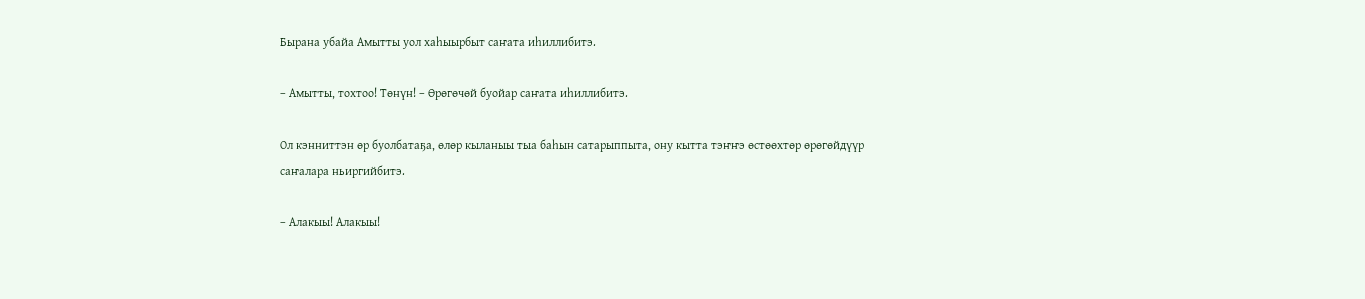Бырана убайа Амытты уол хаһыырбыт саҥата иһиллибитэ.

– Амытты, тохтоо! Төнүн! – Өрөгөчөй буойар саҥата иһиллибитэ.

Ол кэнниттэн өр буолбатаҕа, өлөр кыланыы тыа баһын сатарыппыта, ону кытта тэҥҥэ өстөөхтөр өрөгөйдүүр саҥалара ньиргийбитэ.

– Алакыы! Алакыы!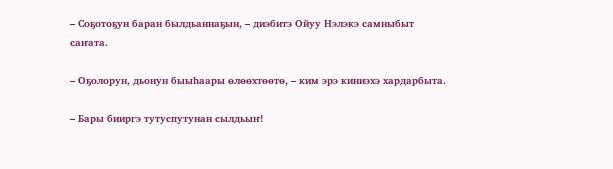– Соҕотоҕун баран былдьаннаҕын, – диэбитэ Ойуу Нэлэкэ самныбыт саҥата.

– Оҕолорун, дьонун быыһаары өлөөхтөөтө, – ким эрэ киниэхэ хардарбыта.

– Бары бииргэ тутуспутунан сылдьыҥ!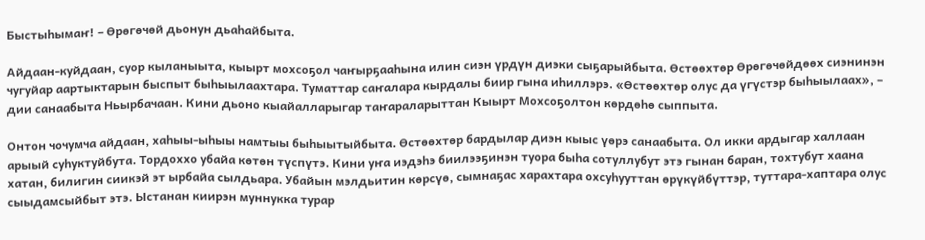Быстыһымаҥ! – Өрөгөчөй дьонун дьаһайбыта.

Айдаан-куйдаан, суор кыланыыта, кыырт мохсоҕол чаҥырҕааһына илин сиэн үрдүн диэки сыҕарыйбыта. Өстөөхтөр Өрөгөчөйдөөх сиэнинэн чугуйар аартыктарын быспыт быһыылаахтара. Туматтар саҥалара кырдалы биир гына иһиллэрэ. «Өстөөхтөр олус да үгүстэр быһыылаах», – дии санаабыта Ньырбачаан. Кини дьоно кыайалларыгар таҥараларыттан Кыырт Мохсоҕолтон көрдөһө сыппыта.

Онтон чочумча айдаан, хаһыы-ыһыы намтыы быһыытыйбыта. Өстөөхтөр бардылар диэн кыыс үөрэ санаабыта. Ол икки ардыгар халлаан арыый суһуктуйбута. Тордоххо убайа көтөн түспүтэ. Кини уҥа иэдэһэ биилээҕинэн туора быһа сотуллубут этэ гынан баран, тохтубут хаана хатан, билигин сиикэй эт ырбайа сылдьара. Убайын мэлдьитин көрсүө, сымнаҕас харахтара охсуһууттан өрүкүйбүттэр, туттара-хаптара олус сыыдамсыйбыт этэ. Ыстанан киирэн муннукка турар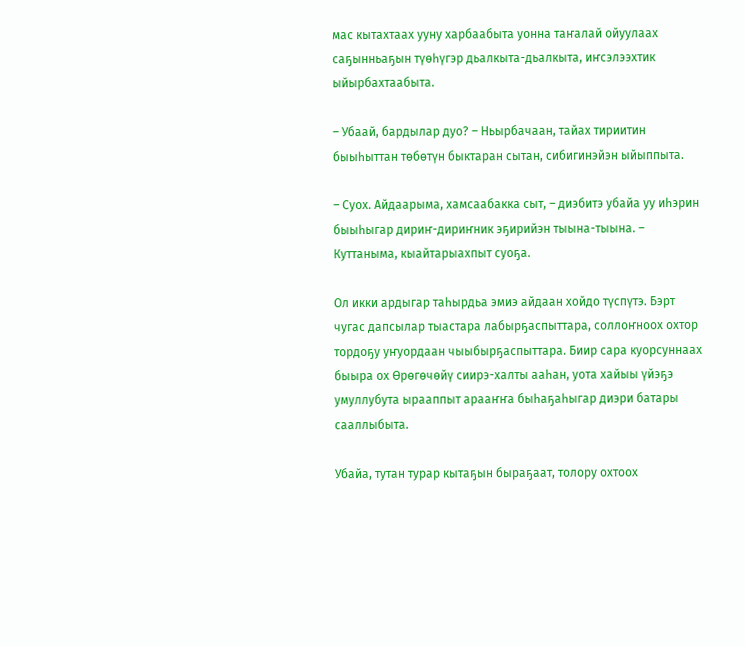мас кытахтаах ууну харбаабыта уонна таҥалай ойуулаах саҕынньаҕын түөһүгэр дьалкыта-дьалкыта, иҥсэлээхтик ыйырбахтаабыта.

– Убаай, бардылар дуо? – Ньырбачаан, тайах тириитин быыһыттан төбөтүн быктаран сытан, сибигинэйэн ыйыппыта.

– Суох. Айдаарыма, хамсаабакка сыт, – диэбитэ убайа уу иһэрин быыһыгар дириҥ-дириҥник эҕирийэн тыына-тыына. – Куттаныма, кыайтарыахпыт суоҕа.

Ол икки ардыгар таһырдьа эмиэ айдаан хойдо түспүтэ. Бэрт чугас дапсылар тыастара лабырҕаспыттара, соллоҥноох охтор тордоҕу уҥуордаан чыыбырҕаспыттара. Биир сара куорсуннаах быыра ох Өрөгөчөйү сиирэ-халты ааһан, уота хайыы үйэҕэ умуллубута ырааппыт арааҥҥа быһаҕаһыгар диэри батары сааллыбыта.

Убайа, тутан турар кытаҕын быраҕаат, толору охтоох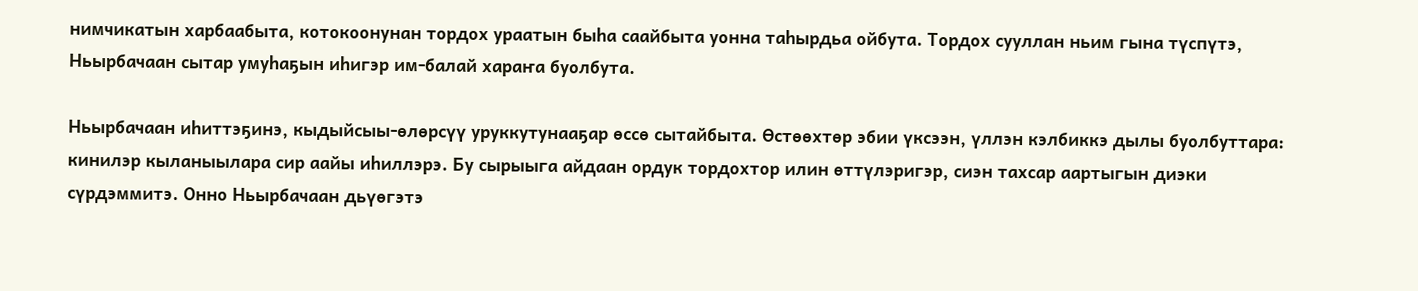нимчикатын харбаабыта, котокоонунан тордох ураатын быһа саайбыта уонна таһырдьа ойбута. Тордох сууллан ньим гына түспүтэ, Ньырбачаан сытар умуһаҕын иһигэр им-балай хараҥа буолбута.

Ньырбачаан иһиттэҕинэ, кыдыйсыы-өлөрсүү уруккутунааҕар өссө сытайбыта. Өстөөхтөр эбии үксээн, үллэн кэлбиккэ дылы буолбуттара: кинилэр кыланыылара сир аайы иһиллэрэ. Бу сырыыга айдаан ордук тордохтор илин өттүлэригэр, сиэн тахсар аартыгын диэки сүрдэммитэ. Онно Ньырбачаан дьүөгэтэ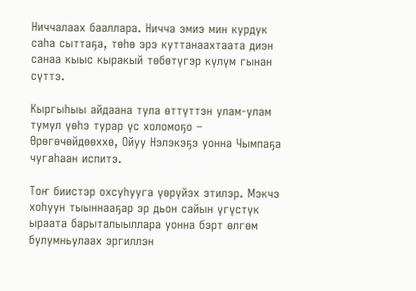Ниччалаах бааллара. Ничча эмиэ мин курдук саһа сыттаҕа, төһө эрэ куттанаахтаата диэн санаа кыыс кыракый төбөтүгэр күлүм гынан сүттэ.

Кыргыһыы айдаана тула өттүттэн улам-улам тумул үөһэ турар үс холомоҕо – Өрөгөчөйдөөххө, Ойуу Нэлэкэҕэ уонна Чымпаҕа чугаһаан испитэ.

Тоҥ биистэр охсуһууга үөрүйэх этилэр. Мэкчэ хоһуун тыыннааҕар эр дьон сайын үгүстүк ыраата барыталыыллара уонна бэрт өлгөм булумньулаах эргиллэн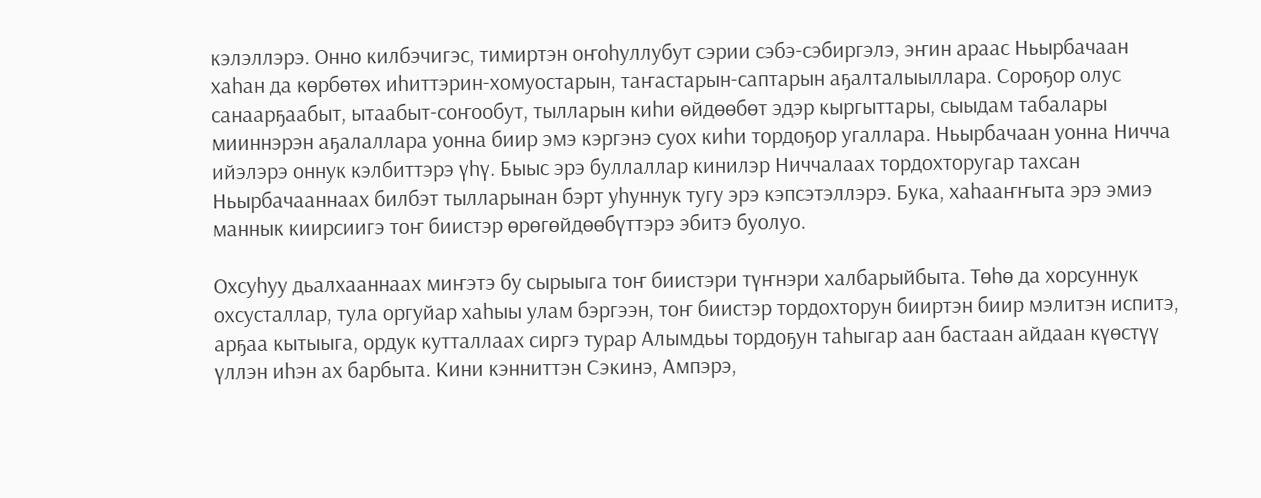кэлэллэрэ. Онно килбэчигэс, тимиртэн оҥоһуллубут сэрии сэбэ-сэбиргэлэ, эҥин араас Ньырбачаан хаһан да көрбөтөх иһиттэрин-хомуостарын, таҥастарын-саптарын аҕалталыыллара. Сороҕор олус санаарҕаабыт, ытаабыт-соҥообут, тылларын киһи өйдөөбөт эдэр кыргыттары, сыыдам табалары мииннэрэн аҕалаллара уонна биир эмэ кэргэнэ суох киһи тордоҕор угаллара. Ньырбачаан уонна Ничча ийэлэрэ оннук кэлбиттэрэ үһү. Быыс эрэ буллаллар кинилэр Ниччалаах тордохторугар тахсан Ньырбачааннаах билбэт тылларынан бэрт уһуннук тугу эрэ кэпсэтэллэрэ. Бука, хаһааҥҥыта эрэ эмиэ маннык киирсиигэ тоҥ биистэр өрөгөйдөөбүттэрэ эбитэ буолуо.

Охсуһуу дьалхааннаах миҥэтэ бу сырыыга тоҥ биистэри түҥнэри халбарыйбыта. Төһө да хорсуннук охсусталлар, тула оргуйар хаһыы улам бэргээн, тоҥ биистэр тордохторун бииртэн биир мэлитэн испитэ, арҕаа кытыыга, ордук кутталлаах сиргэ турар Алымдьы тордоҕун таһыгар аан бастаан айдаан күөстүү үллэн иһэн ах барбыта. Кини кэнниттэн Сэкинэ, Ампэрэ,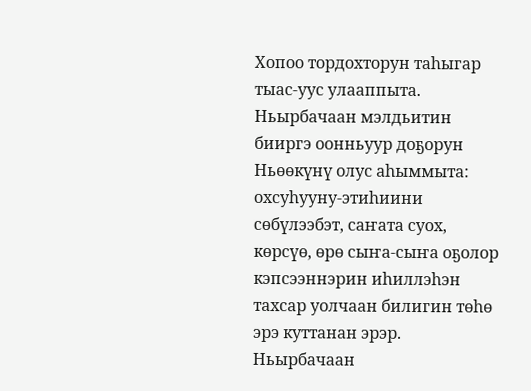Хопоо тордохторун таһыгар тыас-уус улааппыта. Ньырбачаан мэлдьитин бииргэ оонньуур доҕорун Ньөөкүнү олус аһыммыта: охсуһууну-этиһиини сөбүлээбэт, саҥата суох, көрсүө, өрө сыҥа-сыҥа оҕолор кэпсээннэрин иһиллэһэн тахсар уолчаан билигин төһө эрэ куттанан эрэр. Ньырбачаан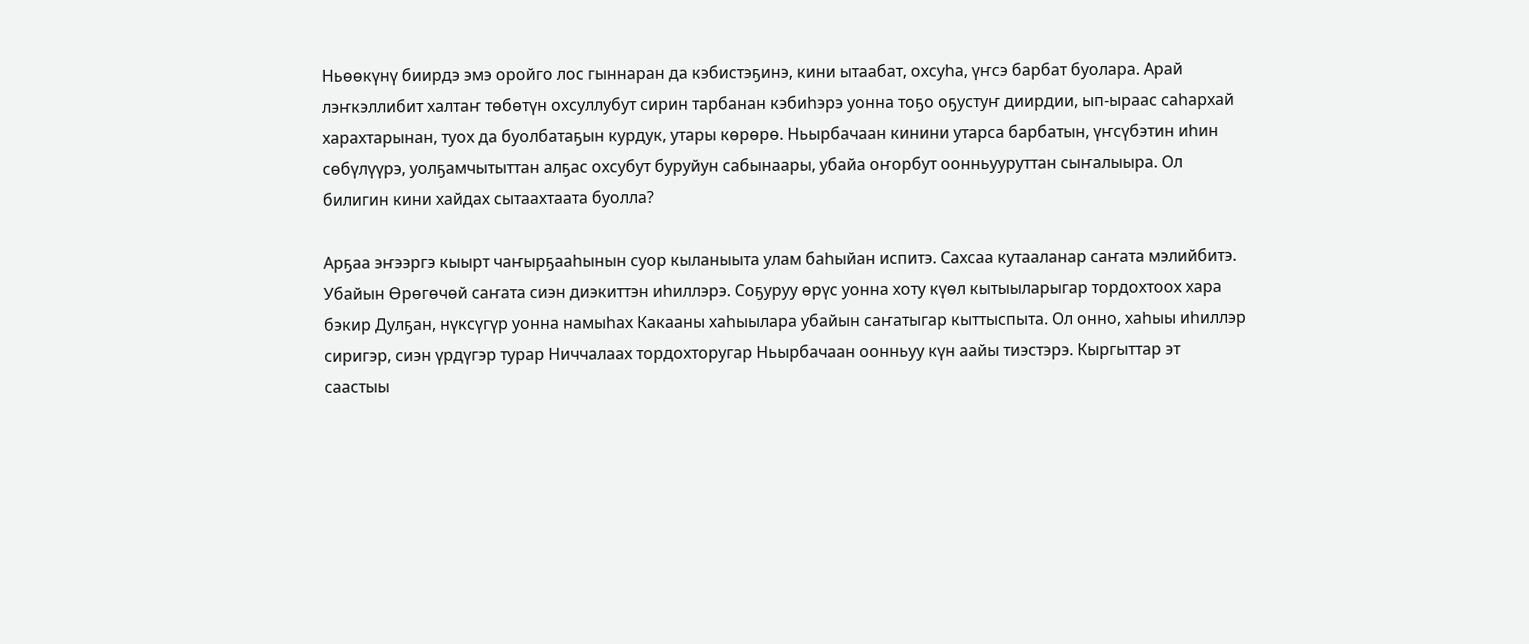Ньөөкүнү биирдэ эмэ оройго лос гыннаран да кэбистэҕинэ, кини ытаабат, охсуһа, үҥсэ барбат буолара. Арай лэҥкэллибит халтаҥ төбөтүн охсуллубут сирин тарбанан кэбиһэрэ уонна тоҕо оҕустуҥ диирдии, ып-ыраас саһархай харахтарынан, туох да буолбатаҕын курдук, утары көрөрө. Ньырбачаан кинини утарса барбатын, үҥсүбэтин иһин сөбүлүүрэ, уолҕамчытыттан алҕас охсубут буруйун сабынаары, убайа оҥорбут оонньууруттан сыҥалыыра. Ол билигин кини хайдах сытаахтаата буолла?

Арҕаа эҥээргэ кыырт чаҥырҕааһынын суор кыланыыта улам баһыйан испитэ. Сахсаа кутааланар саҥата мэлийбитэ. Убайын Өрөгөчөй саҥата сиэн диэкиттэн иһиллэрэ. Соҕуруу өрүс уонна хоту күөл кытыыларыгар тордохтоох хара бэкир Дулҕан, нүксүгүр уонна намыһах Какааны хаһыылара убайын саҥатыгар кыттыспыта. Ол онно, хаһыы иһиллэр сиригэр, сиэн үрдүгэр турар Ниччалаах тордохторугар Ньырбачаан оонньуу күн аайы тиэстэрэ. Кыргыттар эт саастыы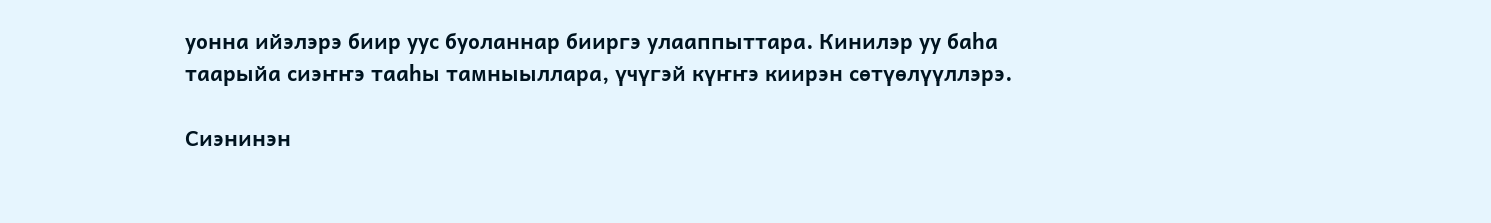уонна ийэлэрэ биир уус буоланнар бииргэ улааппыттара. Кинилэр уу баһа таарыйа сиэҥҥэ тааһы тамныыллара, үчүгэй күҥҥэ киирэн сөтүөлүүллэрэ.

Сиэнинэн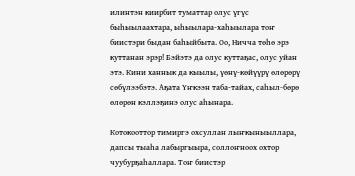илинтэн киирбит туматтар олус үгүс быһыылаахтара, ыһыылара-хаһыылара тоҥ биистэри быдан баһыйбыта. Оо, Ничча төһө эрэ куттанан эрэр! Бэйэтэ да олус куттаҕас, олус уйан этэ. Кини ханнык да кыылы, үөнү-көйүүрү өлөрөрү сөбүлээбэтэ. Аҕата Үҥкээн таба-тайах, саһыл-бөрө өлөрөн кэллэҕинэ олус аһынара.

Котокооттор тимиргэ охсуллан лыҥкыныыллара, дапсы тыаһа лабыргыыра, соллоҥноох охтор чуубурҕаһаллара. Тоҥ биистэр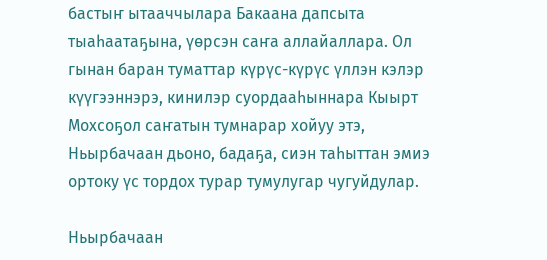бастыҥ ытааччылара Бакаана дапсыта тыаһаатаҕына, үөрсэн саҥа аллайаллара. Ол гынан баран туматтар күрүс-күрүс үллэн кэлэр күүгээннэрэ, кинилэр суордааһыннара Кыырт Мохсоҕол саҥатын тумнарар хойуу этэ, Ньырбачаан дьоно, бадаҕа, сиэн таһыттан эмиэ ортоку үс тордох турар тумулугар чугуйдулар.

Ньырбачаан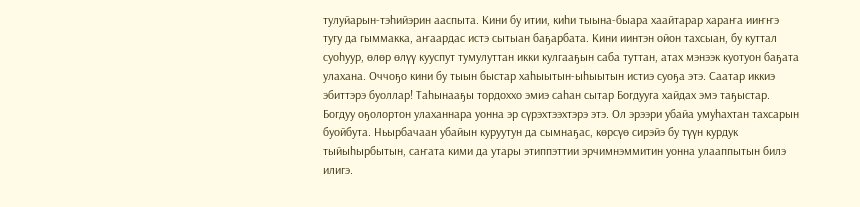тулуйарын-тэһийэрин ааспыта. Кини бу итии, киһи тыына-быара хаайтарар хараҥа ииҥҥэ тугу да гыммакка, аҥаардас истэ сытыан баҕарбата. Кини иинтэн ойон тахсыан, бу куттал суоһуур, өлөр өлүү кууспут тумулуттан икки кулгааҕын саба туттан, атах мэнээк куотуон баҕата улахана. Оччоҕо кини бу тыын быстар хаһыытын-ыһыытын истиэ суоҕа этэ. Саатар иккиэ эбиттэрэ буоллар! Таһынааҕы тордоххо эмиэ саһан сытар Богдууга хайдах эмэ таҕыстар. Богдуу оҕолортон улаханнара уонна эр сүрэхтээхтэрэ этэ. Ол эрээри убайа умуһахтан тахсарын буойбута. Ньырбачаан убайын куруутун да сымнаҕас, көрсүө сирэйэ бу түүн курдук тыйыһырбытын, саҥата кими да утары этиппэттии эрчимнэммитин уонна улааппытын билэ илигэ.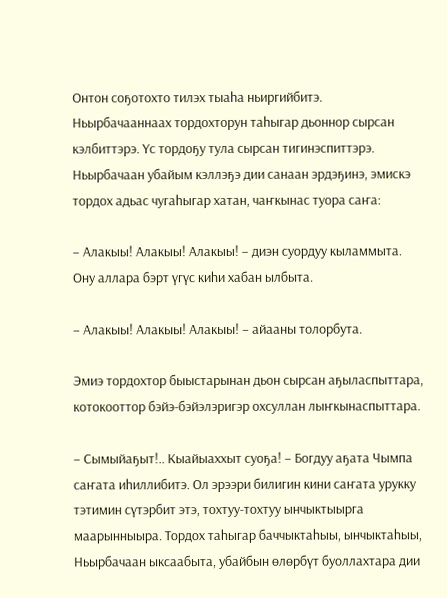Онтон соҕотохто тилэх тыаһа ньиргийбитэ. Ньырбачааннаах тордохторун таһыгар дьоннор сырсан кэлбиттэрэ. Үс тордоҕу тула сырсан тигинэспиттэрэ. Ньырбачаан убайым кэллэҕэ дии санаан эрдэҕинэ, эмискэ тордох адьас чугаһыгар хатан, чаҥкынас туора саҥа:

– Алакыы! Алакыы! Алакыы! – диэн суордуу кыламмыта. Ону аллара бэрт үгүс киһи хабан ылбыта.

– Алакыы! Алакыы! Алакыы! – айааны толорбута.

Эмиэ тордохтор быыстарынан дьон сырсан аҕыласпыттара, котокооттор бэйэ-бэйэлэригэр охсуллан лыҥкынаспыттара.

– Сымыйаҕыт!.. Кыайыаххыт суоҕа! – Богдуу аҕата Чымпа саҥата иһиллибитэ. Ол эрээри билигин кини саҥата урукку тэтимин сүтэрбит этэ, тохтуу-тохтуу ынчыктыырга маарынныыра. Тордох таһыгар баччыктаһыы, ынчыктаһыы, Ньырбачаан ыксаабыта, убайбын өлөрбүт буоллахтара дии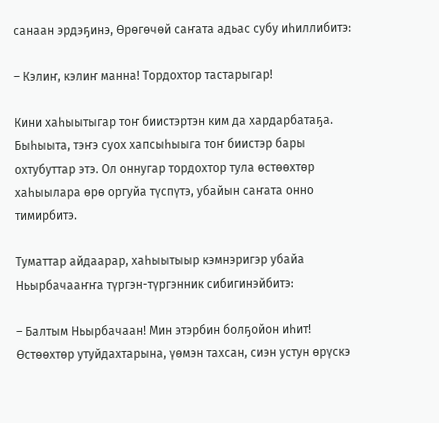санаан эрдэҕинэ, Өрөгөчөй саҥата адьас субу иһиллибитэ:

– Кэлиҥ, кэлиҥ манна! Тордохтор тастарыгар!

Кини хаһыытыгар тоҥ биистэртэн ким да хардарбатаҕа. Быһыыта, тэҥэ суох хапсыһыыга тоҥ биистэр бары охтубуттар этэ. Ол оннугар тордохтор тула өстөөхтөр хаһыылара өрө оргуйа түспүтэ, убайын саҥата онно тимирбитэ.

Туматтар айдаарар, хаһыытыыр кэмнэригэр убайа Ньырбачааҥҥа түргэн-түргэнник сибигинэйбитэ:

– Балтым Ньырбачаан! Мин этэрбин болҕойон иһит! Өстөөхтөр утуйдахтарына, үөмэн тахсан, сиэн устун өрүскэ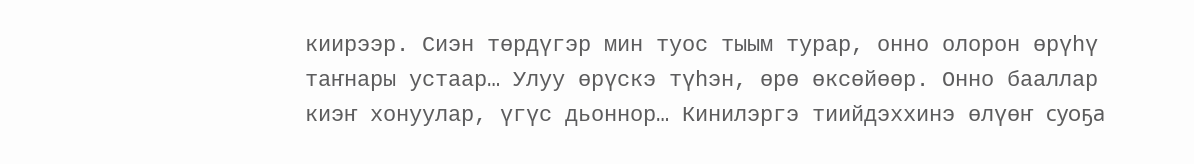киирээр. Сиэн төрдүгэр мин туос тыым турар, онно олорон өрүһү таҥнары устаар… Улуу өрүскэ түһэн, өрө өксөйөөр. Онно бааллар киэҥ хонуулар, үгүс дьоннор… Кинилэргэ тиийдэххинэ өлүөҥ суоҕа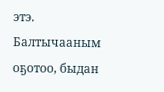этэ. Балтычааным оҕотоо, быдан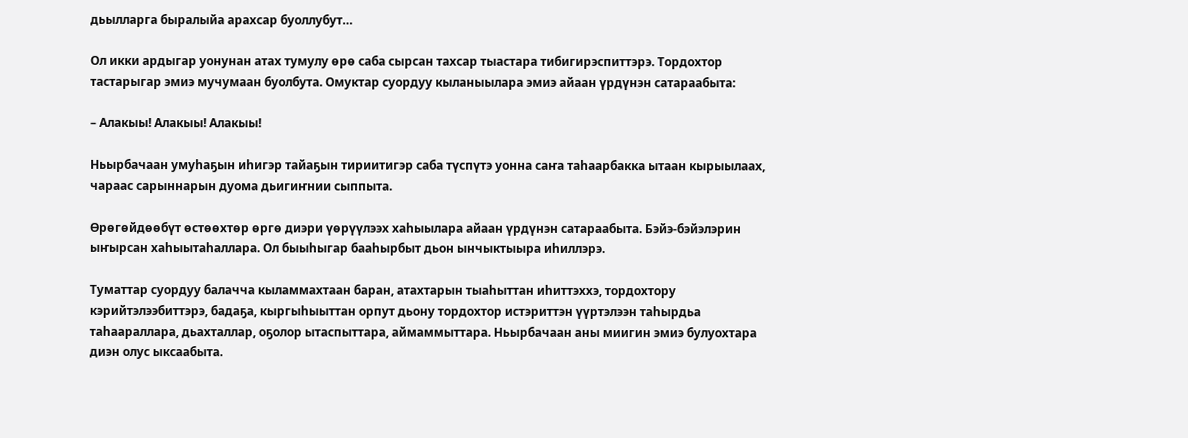дьылларга быралыйа арахсар буоллубут…

Ол икки ардыгар уонунан атах тумулу өрө саба сырсан тахсар тыастара тибигирэспиттэрэ. Тордохтор тастарыгар эмиэ мучумаан буолбута. Омуктар суордуу кыланыылара эмиэ айаан үрдүнэн сатараабыта:

– Алакыы! Алакыы! Алакыы!

Ньырбачаан умуһаҕын иһигэр тайаҕын тириитигэр саба түспүтэ уонна саҥа таһаарбакка ытаан кырыылаах, чараас сарыннарын дуома дьигиҥнии сыппыта.

Өрөгөйдөөбүт өстөөхтөр өргө диэри үөрүүлээх хаһыылара айаан үрдүнэн сатараабыта. Бэйэ-бэйэлэрин ыҥырсан хаһыытаһаллара. Ол быыһыгар бааһырбыт дьон ынчыктыыра иһиллэрэ.

Туматтар суордуу балачча кыламмахтаан баран, атахтарын тыаһыттан иһиттэххэ, тордохтору кэрийтэлээбиттэрэ, бадаҕа, кыргыһыыттан орпут дьону тордохтор истэриттэн үүртэлээн таһырдьа таһаараллара, дьахталлар, оҕолор ытаспыттара, аймаммыттара. Ньырбачаан аны миигин эмиэ булуохтара диэн олус ыксаабыта.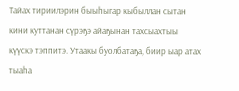Тайах тириилэрин быыһыгар кыбыллан сытан кини куттанан сүрэҕэ айаҕынан тахсыахтыы күүскэ тэппитэ. Утаакы буолбатаҕа, биир ыар атах тыаһа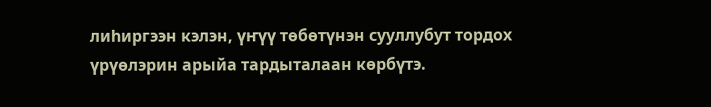лиһиргээн кэлэн, үҥүү төбөтүнэн сууллубут тордох үрүөлэрин арыйа тардыталаан көрбүтэ.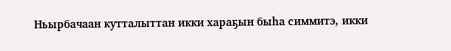Ньырбачаан кутталыттан икки хараҕын быһа симмитэ, икки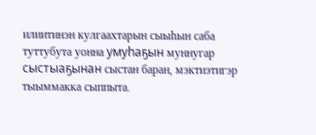илиитинэн кулгаахтарын сыыһын саба туттубута уонна умуһаҕын муннугар сыстыаҕынан сыстан баран, мэктиэтигэр тыыммакка сыппыта.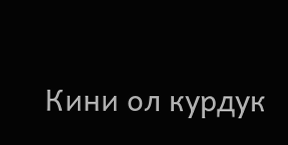Кини ол курдук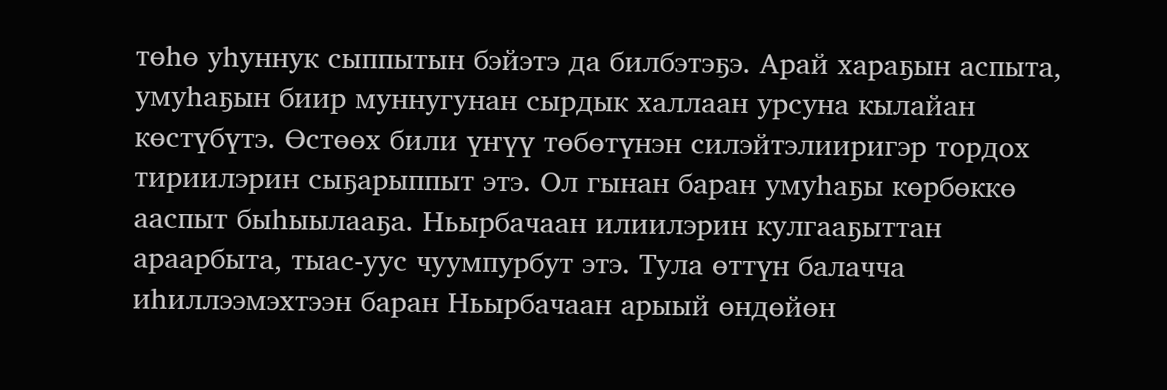төһө уһуннук сыппытын бэйэтэ да билбэтэҕэ. Арай хараҕын аспыта, умуһаҕын биир муннугунан сырдык халлаан урсуна кылайан көстүбүтэ. Өстөөх били үҥүү төбөтүнэн силэйтэлииригэр тордох тириилэрин сыҕарыппыт этэ. Ол гынан баран умуһаҕы көрбөккө ааспыт быһыылааҕа. Ньырбачаан илиилэрин кулгааҕыттан араарбыта, тыас-уус чуумпурбут этэ. Тула өттүн балачча иһиллээмэхтээн баран Ньырбачаан арыый өндөйөн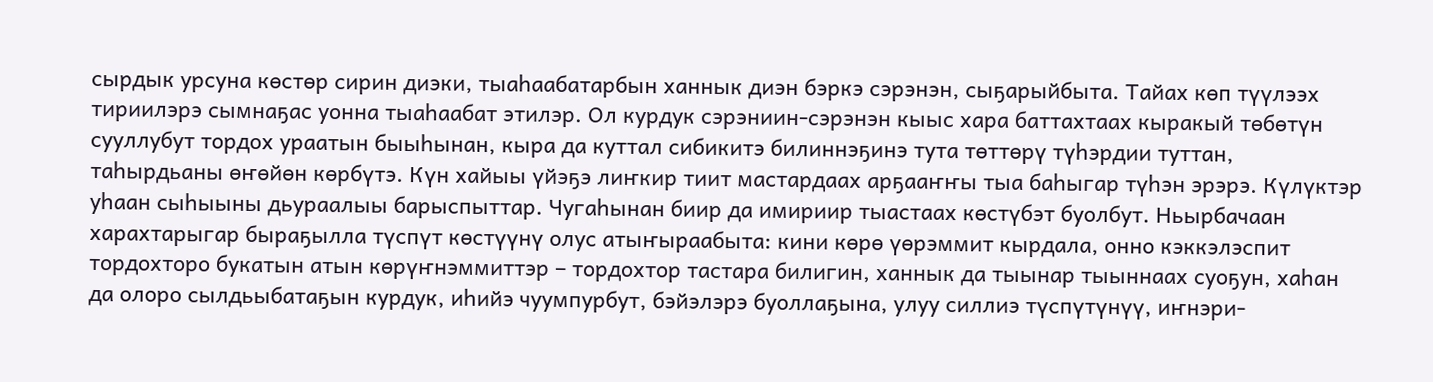сырдык урсуна көстөр сирин диэки, тыаһаабатарбын ханнык диэн бэркэ сэрэнэн, сыҕарыйбыта. Тайах көп түүлээх тириилэрэ сымнаҕас уонна тыаһаабат этилэр. Ол курдук сэрэниин-сэрэнэн кыыс хара баттахтаах кыракый төбөтүн сууллубут тордох ураатын быыһынан, кыра да куттал сибикитэ билиннэҕинэ тута төттөрү түһэрдии туттан, таһырдьаны өҥөйөн көрбүтэ. Күн хайыы үйэҕэ лиҥкир тиит мастардаах арҕааҥҥы тыа баһыгар түһэн эрэрэ. Күлүктэр уһаан сыһыыны дьураалыы барыспыттар. Чугаһынан биир да имириир тыастаах көстүбэт буолбут. Ньырбачаан харахтарыгар быраҕылла түспүт көстүүнү олус атыҥыраабыта: кини көрө үөрэммит кырдала, онно кэккэлэспит тордохторо букатын атын көрүҥнэммиттэр – тордохтор тастара билигин, ханнык да тыынар тыыннаах суоҕун, хаһан да олоро сылдьыбатаҕын курдук, иһийэ чуумпурбут, бэйэлэрэ буоллаҕына, улуу силлиэ түспүтүнүү, иҥнэри-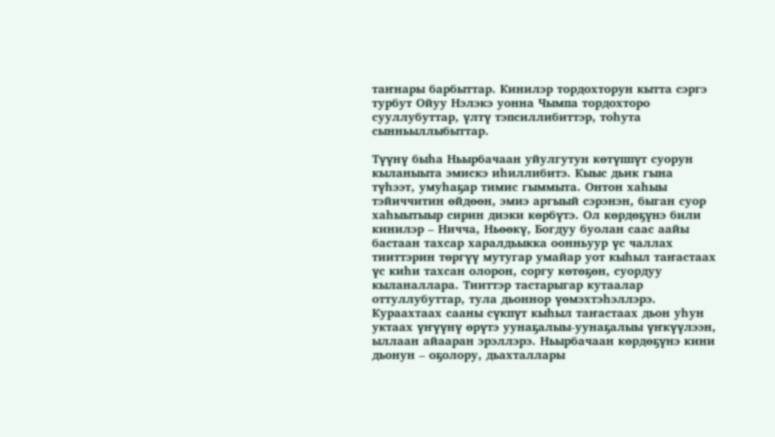таҥнары барбыттар. Кинилэр тордохторун кытта сэргэ турбут Ойуу Нэлэкэ уонна Чымпа тордохторо сууллубуттар, үлтү тэпсиллибиттэр, тоһута сынньыллыбыттар.

Түүнү быһа Ньырбачаан уйулгутун көтүппүт суорун кыланыыта эмискэ иһиллибитэ. Кыыс дьик гына түһээт, умуһаҕар тимис гыммыта. Онтон хаһыы тэйиччитин өйдөөн, эмиэ аргыый сэрэнэн, быган суор хаһыытыыр сирин диэки көрбүтэ. Ол көрдөҕүнэ били кинилэр – Ничча, Ньөөкү, Богдуу буолан саас аайы бастаан тахсар харалдьыкка оонньуур үс чаллах тииттэрин төргүү мутугар умайар уот кыһыл таҥастаах үс киһи тахсан олорон, соргу көтөҕөн, суордуу кыланаллара. Тииттэр тастарыгар кутаалар оттуллубуттар, тула дьоннор үөмэхтэһэллэрэ. Кураахтаах сааны сүкпүт кыһыл таҥастаах дьон уһун уктаах үҥүүнү өрүтэ уунаҕалыы-уунаҕалыы үҥкүүлээн, ыллаан айааран эрэллэрэ. Ньырбачаан көрдөҕүнэ кини дьонун – оҕолору, дьахталлары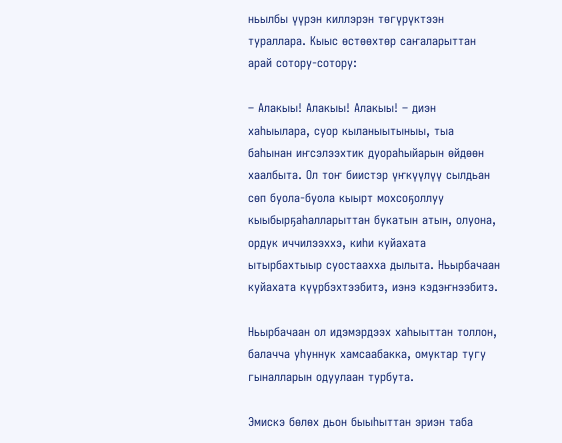ньылбы үүрэн киллэрэн төгүрүктээн тураллара. Кыыс өстөөхтөр саҥаларыттан арай сотору-сотору:

– Алакыы! Алакыы! Алакыы! – диэн хаһыылара, суор кыланыытыныы, тыа баһынан иҥсэлээхтик дуораһыйарын өйдөөн хаалбыта. Ол тоҥ биистэр үҥкүүлүү сылдьан сөп буола-буола кыырт мохсоҕоллуу кыыбырҕаһалларыттан букатын атын, олуона, ордук иччилээххэ, киһи куйахата ытырбахтыыр суостаахха дылыта. Ньырбачаан куйахата күүрбэхтээбитэ, иэнэ кэдэҥнээбитэ.

Ньырбачаан ол идэмэрдээх хаһыыттан толлон, балачча уһуннук хамсаабакка, омуктар тугу гыналларын одуулаан турбута.

Эмискэ бөлөх дьон быыһыттан эриэн таба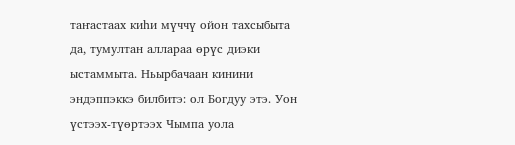таҥастаах киһи мүччү ойон тахсыбыта да, тумултан аллараа өрүс диэки ыстаммыта. Ньырбачаан кинини эндэппэккэ билбитэ: ол Богдуу этэ. Уон үстээх-түөртээх Чымпа уола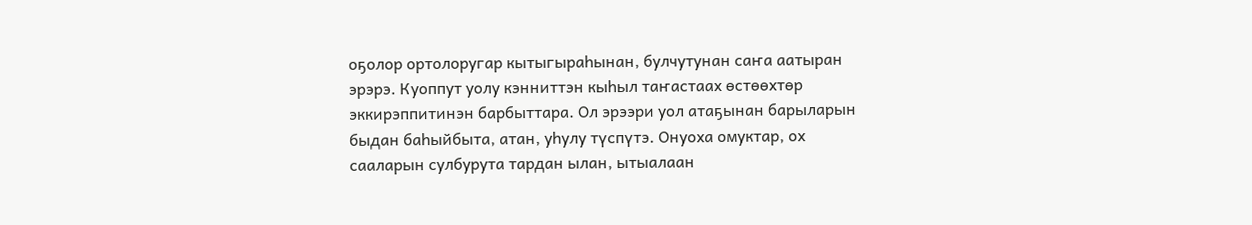оҕолор ортолоругар кытыгыраһынан, булчутунан саҥа аатыран эрэрэ. Куоппут уолу кэнниттэн кыһыл таҥастаах өстөөхтөр эккирэппитинэн барбыттара. Ол эрээри уол атаҕынан барыларын быдан баһыйбыта, атан, уһулу түспүтэ. Онуоха омуктар, ох сааларын сулбурута тардан ылан, ытыалаан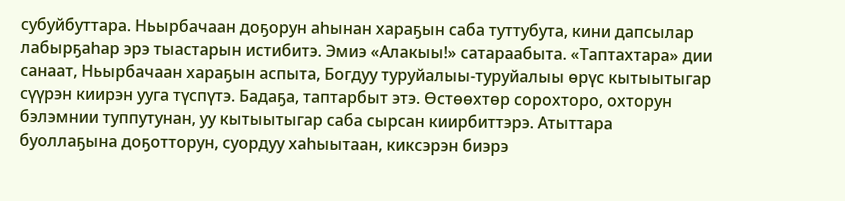субуйбуттара. Ньырбачаан доҕорун аһынан хараҕын саба туттубута, кини дапсылар лабырҕаһар эрэ тыастарын истибитэ. Эмиэ «Алакыы!» сатараабыта. «Таптахтара» дии санаат, Ньырбачаан хараҕын аспыта, Богдуу туруйалыы-туруйалыы өрүс кытыытыгар сүүрэн киирэн ууга түспүтэ. Бадаҕа, таптарбыт этэ. Өстөөхтөр сорохторо, охторун бэлэмнии туппутунан, уу кытыытыгар саба сырсан киирбиттэрэ. Атыттара буоллаҕына доҕотторун, суордуу хаһыытаан, киксэрэн биэрэ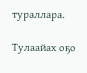тураллара.

Тулаайах оҕо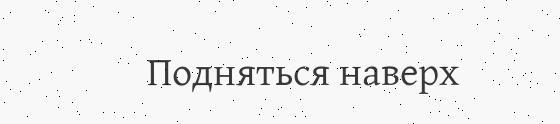Подняться наверх